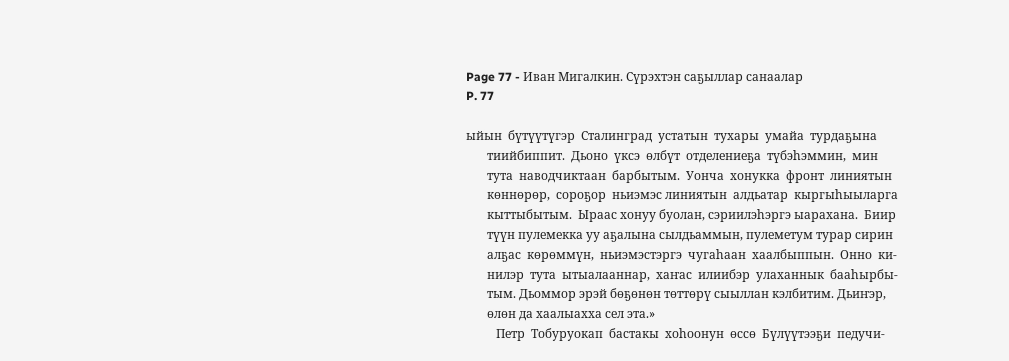Page 77 - Иван Мигалкин. Сүрэхтэн саҕыллар санаалар
P. 77

ыйын  бүтүүтүгэр  Сталинград  устатын  тухары  умайа  турдаҕына
       тиийбиппит.  Дьоно  үксэ  өлбүт  отделениеҕа  түбэһэммин,  мин
       тута  наводчиктаан  барбытым.  Уонча  хонукка  фронт  линиятын
       көннөрөр,  сороҕор  ньиэмэс линиятын  алдьатар  кыргыһыыларга
       кыттыбытым.  Ыраас хонуу буолан, сэриилэһэргэ ыарахана.  Биир
       түүн пулемекка уу аҕалына сылдьаммын, пулеметум турар сирин
       алҕас  көрөммүн,  ньиэмэстэргэ  чугаһаан  хаалбыппын.  Онно  ки-
       нилэр  тута  ытыалааннар,  хаҥас  илиибэр  улаханнык  бааһырбы-
       тым. Дьоммор эрэй бөҕөнөн төттөрү сыыллан кэлбитим. Дьиҥэр,
       өлөн да хаалыахха сел эта.»
          Петр  Тобуруокап  бастакы  хоһоонун  өссө  Бүлүүтээҕи  педучи-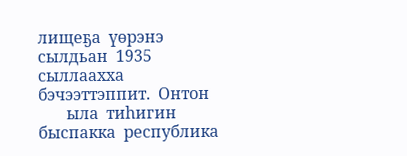лищеҕа  үөрэнэ  сылдьан  1935  сыллаахха  бэчээттэппит.  Онтон
       ыла  тиһигин  быспакка  республика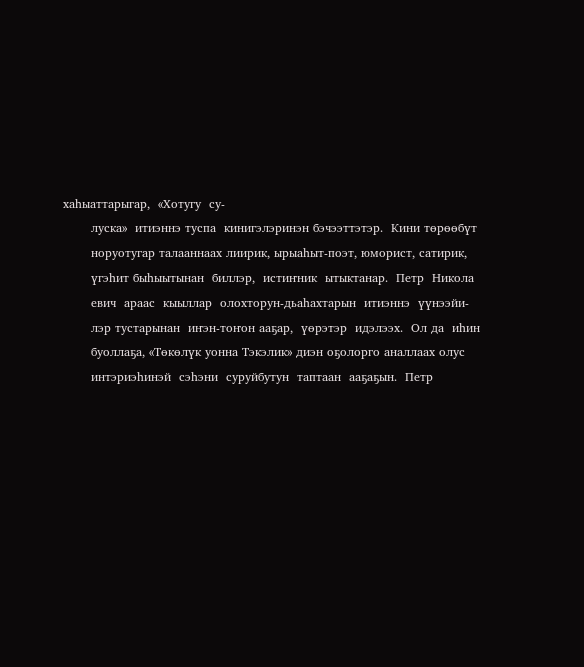хаһыаттарыгар,  «Хотугу  су-
       луска»  итиэннэ туспа  кинигэлэринэн бэчээттэтэр.  Кини төрөөбүт
       норуотугар талааннаах лиирик, ырыаһыт-поэт, юморист, сатирик,
       үгэһит быһыытынан  биллэр,  истиҥник  ытыктанар.  Петр  Никола
       евич  араас  кыыллар  олохторун-дьаһахтарын  итиэннэ  үүнээйи-
       лэр тустарынан  иҥэн-тоҥон ааҕар,  үөрэтэр  идэлээх.  Ол да  иһин
       буоллаҕа, «Төкөлүк уонна Тэкэлик» диэн оҕолорго аналлаах олус
       интэриэһинэй  сэһэни  суруйбутун  таптаан  ааҕаҕын.  Петр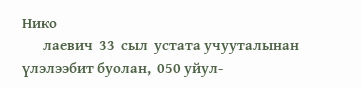Нико
       лаевич  33  сыл  устата учууталынан  үлэлээбит буолан,  050 уйул-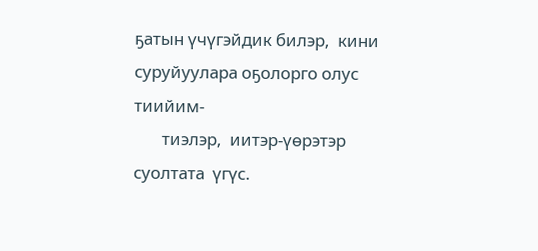ҕатын үчүгэйдик билэр,  кини суруйуулара оҕолорго олус тиийим-
       тиэлэр,  иитэр-үөрэтэр  суолтата  үгүс.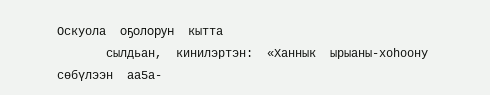Оскуола  оҕолорун  кытта
       сылдьан,  кинилэртэн:  «Ханнык  ырыаны-хоһоону сөбүлээн  аа5а-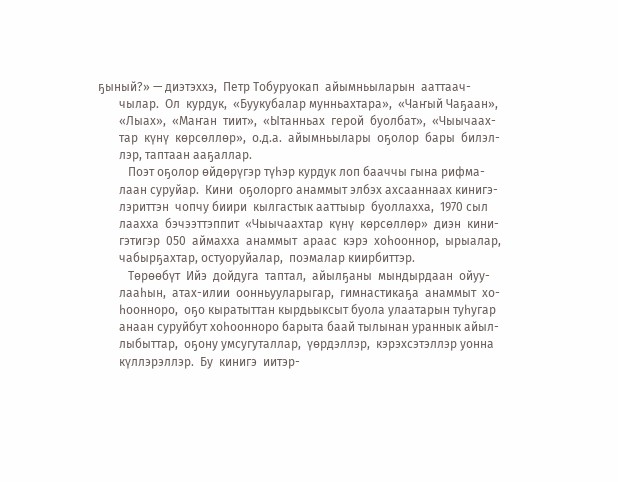ҕыный?» — диэтэххэ,  Петр Тобуруокап  айымньыларын  ааттаач-
       чылар.  Ол  курдук,  «Буукубалар мунньахтара»,  «Чаҥый Чаҕаан»,
       «Лыах»,  «Маҥан  тиит»,  «Ытанньах  герой  буолбат»,  «Чыычаах-
       тар  күнү  көрсөллөр»,  о.д.а.  айымньылары  оҕолор  бары  билэл-
       лэр, таптаан ааҕаллар.
          Поэт оҕолор өйдөрүгэр түһэр курдук лоп бааччы гына рифма-
       лаан суруйар.  Кини  оҕолорго анаммыт элбэх ахсааннаах кинигэ-
       лэриттэн  чопчу биири  кылгастык ааттыыр  буоллахха,  1970 сыл
       лаахха  бэчээттэппит  «Чыычаахтар  күнү  көрсөллөр»  диэн  кини-
       гэтигэр  050  аймахха  анаммыт  араас  кэрэ  хоһооннор,  ырыалар,
       чабырҕахтар, остуоруйалар,  поэмалар киирбиттэр.
          Төрөөбүт  Ийэ  дойдуга  таптал,  айылҕаны  мындырдаан  ойуу-
       лааһын,  атах-илии  оонньууларыгар,  гимнастикаҕа  анаммыт  хо-
       һоонноро,  оҕо кыратыттан кырдьыксыт буола улаатарын туһугар
       анаан суруйбут хоһоонноро барыта баай тылынан ураннык айыл-
       лыбыттар,  оҕону умсугуталлар,  үөрдэллэр,  кэрэхсэтэллэр уонна
       күллэрэллэр.  Бу  кинигэ  иитэр-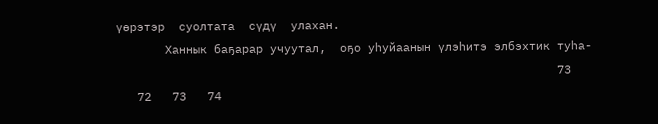үөрэтэр  суолтата  сүдү  улахан.
       Ханнык баҕарар учуутал,  оҕо уһуйаанын үлэһитэ элбэхтик туһа-
                                                               73
   72   73   74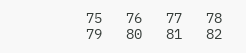75   76   77   78   79   80   81   82